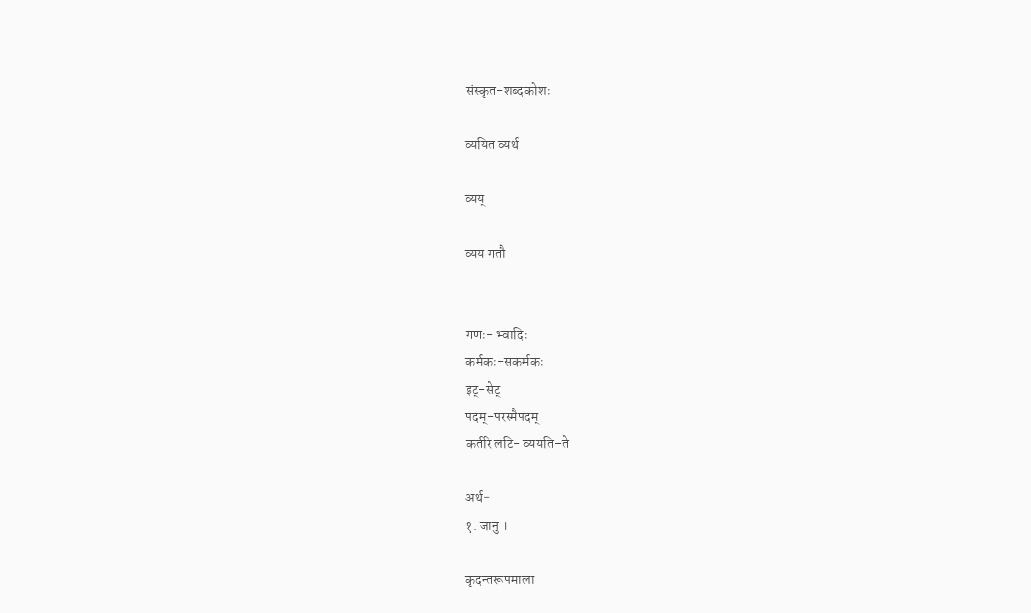संस्कृत-शब्दकोशः

व्ययित व्यर्थ

व्यय्

व्यय गतौ


गणः- भ्वादिः
कर्मकः-सकर्मकः
इट्-सेट्
पदम्-परस्मैपदम्
कर्तरि लटि- व्ययति–ते

अर्थ−
१. जानु ।

कृदन्तरूपमाला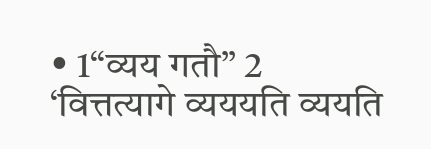• 1“व्यय गतौ” 2 ‘वित्तत्यागे व्यययति व्ययति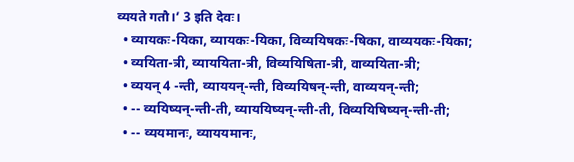व्ययते गतौ।’ 3 इति देवः।
  • व्यायकः-यिका, व्यायकः-यिका, विव्ययिषकः-षिका, वाव्ययकः-यिका;
  • व्ययिता-त्री, व्याययिता-त्री, विव्ययिषिता-त्री, वाव्ययिता-त्री;
  • व्ययन् 4 -न्ती, व्याययन्-न्ती, विव्ययिषन्-न्ती, वाव्ययन्-न्ती;
  • -- व्ययिष्यन्-न्ती-ती, व्याययिष्यन्-न्ती-ती, विव्ययिषिष्यन्-न्ती-ती;
  • -- व्ययमानः, व्याययमानः,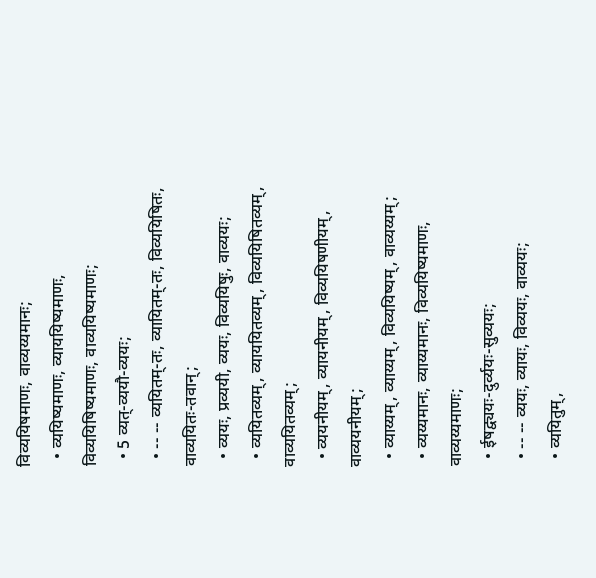विव्ययिषमाणः, वाव्यय्यमानः;
  • व्ययिष्यमाणः, व्याययिष्यमाणः, विव्ययिषिष्यमाणः, वाव्ययिष्यमाणः;
  • 5 व्यत्-व्ययौ-व्ययः;
  • -- -- व्ययितम्-तः, व्यायितम्-तः, विव्ययिषितः, वाव्ययितः-तवान्;
  • व्ययः, प्रव्ययी, व्ययः, विव्ययिषुः, वाव्ययः;
  • व्ययितव्यम्, व्याययितव्यम्, विव्ययिषितव्यम्, वाव्ययितव्यम्;
  • व्ययनीयम्, व्यायनीयम्, विव्ययिषणीयम्, वाव्ययनीयम्;
  • व्याय्यम्, व्याय्यम्, विव्ययिष्यम्, वाव्यय्यम्;
  • व्यय्यमानः, व्याय्यमानः, विव्ययिष्यमाणः, वाव्यय्यमाणः;
  • ईषद्व्ययः-दुर्व्ययः-सुव्ययः;
  • -- -- व्ययः, व्यायः, विव्ययः, वाव्ययः;
  • व्ययितुम्,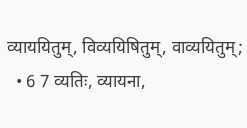व्याययितुम्, विव्ययिषितुम्, वाव्ययितुम्;
  • 6 7 व्यतिः, व्यायना,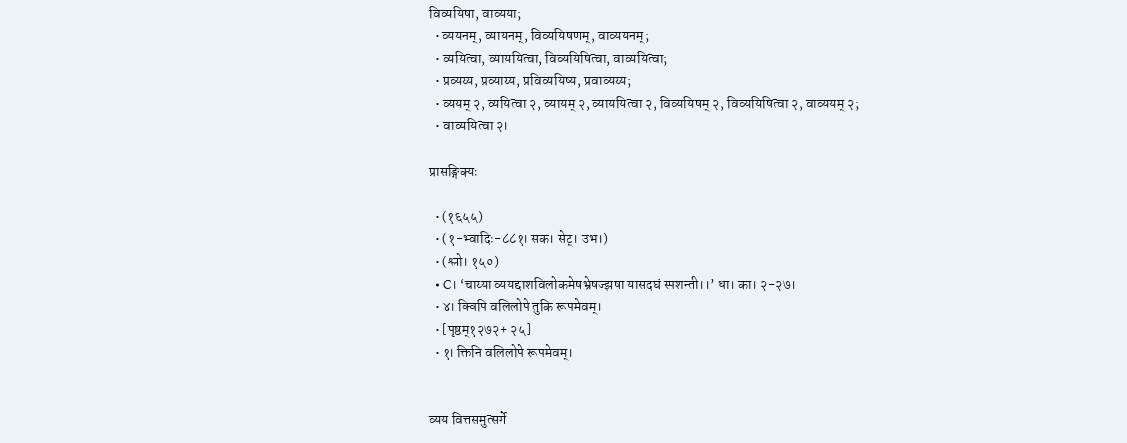विव्ययिषा, वाव्यया;
  • व्ययनम्, व्यायनम्, विव्ययिषणम्, वाव्ययनम्;
  • व्ययित्वा, व्याययित्वा, विव्ययिषित्वा, वाव्ययित्वा;
  • प्रव्यय्य, प्रव्याय्य, प्रविव्ययिष्य, प्रवाव्यय्य;
  • व्ययम् २, व्ययित्वा २, व्यायम् २, व्याययित्वा २, विव्ययिषम् २, विव्ययिषित्वा २, वाव्ययम् २;
  • वाव्ययित्वा २।

प्रासङ्गिक्यः

  • (१६५५)
  • (१-भ्वादिः-८८१। सक। सेट्। उभ।)
  • (श्लो। १५०)
  • C। ‘चाय्या व्ययद्दाशविलोकमेषभ्रेषज्झषा यासदघं स्पशन्ती।।’ धा। का। २-२७।
  • ४। क्विपि वलिलोपे तुकि रूपमेवम्।
  • [पृष्ठम्१२७२+ २५]
  • १। क्तिनि वलिलोपे रूपमेवम्।


व्यय वित्तसमुत्सर्गे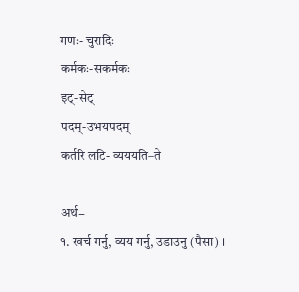गणः- चुरादिः
कर्मकः-सकर्मकः
इट्-सेट्
पदम्-उभयपदम्
कर्तरि लटि- व्यययति–ते

अर्थ−
१. खर्च गर्नु, व्यय गर्नु, उडाउनु (पैसा) ।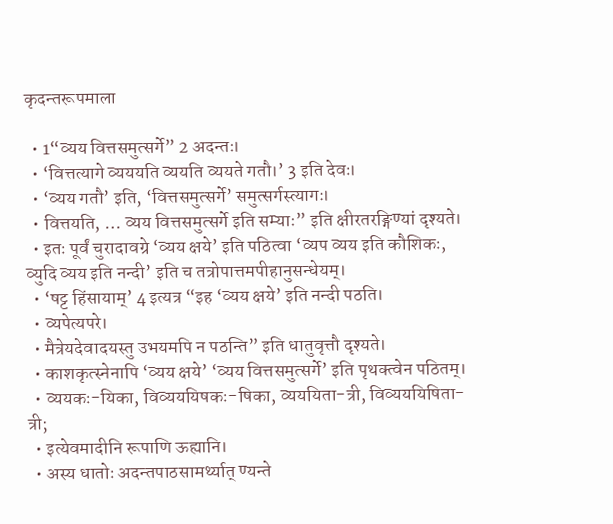कृदन्तरूपमाला

  • 1“व्यय वित्तसमुत्सर्गे” 2 अदन्तः।
  • ‘वित्तत्यागे व्यययति व्ययति व्ययते गतौ।’ 3 इति देवः।
  • ‘व्यय गतौ’ इति, ‘वित्तसमुत्सर्गे’ समुत्सर्गस्त्यागः।
  • वित्तयति, … व्यय वित्तसमुत्सर्गे इति सम्याः” इति क्षीरतरङ्गिण्यां दृश्यते।
  • इतः पूर्वं चुरादावग्रे ‘व्यय क्षये’ इति पठित्वा ‘व्यप व्यय इति कौशिकः, व्युदि व्यय इति नन्दी’ इति च तत्रोपात्तमपीहानुसन्धेयम्।
  • ‘षट्ट हिंसायाम्’ 4 इत्यत्र “इह ‘व्यय क्षये’ इति नन्दी पठति।
  • व्यपेत्यपरे।
  • मैत्रेयदेवादयस्तु उभयमपि न पठन्ति” इति धातुवृत्तौ दृश्यते।
  • काशकृत्स्नेनापि ‘व्यय क्षये’ ‘व्यय वित्तसमुत्सर्गे’ इति पृथक्त्वेन पठितम्।
  • व्ययकः-यिका, विव्यययिषकः-षिका, व्यययिता-त्री, विव्यययिषिता-त्री;
  • इत्येवमादीनि रूपाणि ऊह्यानि।
  • अस्य धातोः अदन्तपाठसामर्थ्यात् ण्यन्ते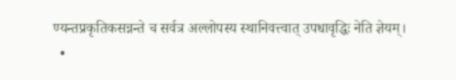ण्यन्तप्रकृतिकसन्नन्ते च सर्वत्र अल्लोपस्य स्थानिवत्त्वात् उपधावृद्धिः नेति ज्ञेयम्।
  •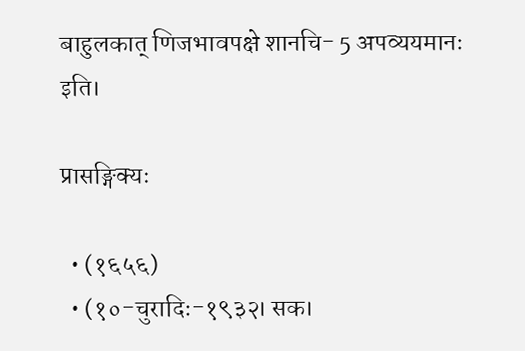बाहुलकात् णिजभावपक्षे शानचि- 5 अपव्ययमानः इति।

प्रासङ्गिक्यः

  • (१६५६)
  • (१०-चुरादिः-१९३२। सक।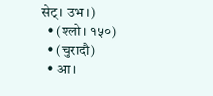सेट्। उभ।)
  • (श्लो। १५०)
  • (चुरादौ)
  • आ।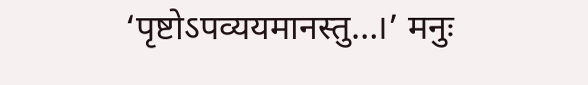‘पृष्टोऽपव्ययमानस्तु…।’ मनुः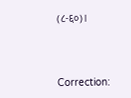(८-६०)।



Correction: